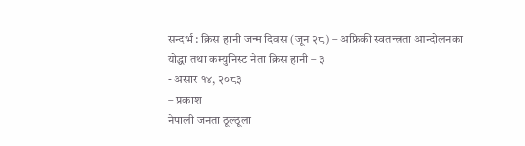सन्दर्भ : क्रिस हानी जन्म दिवस (जून २८) – अफ्रिकी स्वतन्त्रता आन्दोलनका योद्धा तथा कम्युनिस्ट नेता क्रिस हानी – ३
- असार १४, २०८३
– प्रकाश
नेपाली जनता ठूल्ठूला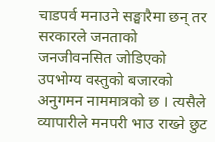चाडपर्व मनाउने सङ्घारैमा छन् तर सरकारले जनताको जनजीवनसित जोडिएको उपभोग्य वस्तुको बजारको अनुगमन नाममात्रको छ । त्यसैले व्यापारीले मनपरी भाउ राख्ने छुट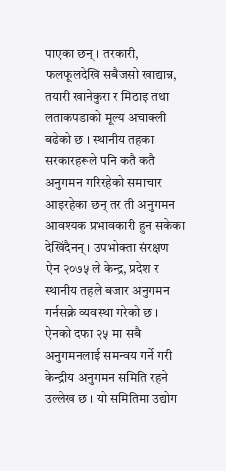पाएका छन् । तरकारी, फलफूलदेखि सबैजसो खाद्यान्न, तयारी खानेकुरा र मिठाइ तथा लताकपडाको मूल्य अचाक्ली बढेको छ । स्थानीय तहका सरकारहरूले पनि कतै कतै अनुगमन गरिरहेको समाचार आइरहेका छन् तर ती अनुगमन आवश्यक प्रभावकारी हुन सकेका देखिंदैनन् । उपभोक्ता संरक्षण ऐन २०७५ ले केन्द्र, प्रदेश र स्थानीय तहले बजार अनुगमन गर्नसक्ने व्यवस्था गरेको छ । ऐनको दफा २५ मा सबै अनुगमनलाई समन्वय गर्ने गरी केन्द्रीय अनुगमन समिति रहने उल्लेख छ । यो समितिमा उद्योग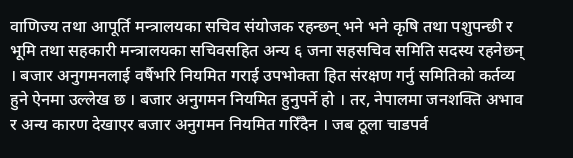वाणिज्य तथा आपूर्ति मन्त्रालयका सचिव संयोजक रहन्छन् भने भने कृषि तथा पशुपन्छी र भूमि तथा सहकारी मन्त्रालयका सचिवसहित अन्य ६ जना सहसचिव समिति सदस्य रहनेछन् । बजार अनुगमनलाई वर्षैभरि नियमित गराई उपभोक्ता हित संरक्षण गर्नु समितिको कर्तव्य हुने ऐनमा उल्लेख छ । बजार अनुगमन नियमित हुनुपर्ने हो । तर, नेपालमा जनशक्ति अभाव र अन्य कारण देखाएर बजार अनुगमन नियमित गरिँदैन । जब ठूला चाडपर्व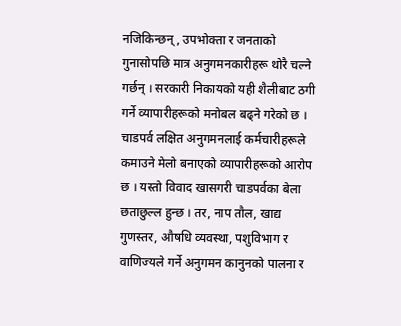नजिकिन्छन्, उपभोक्ता र जनताको गुनासोपछि मात्र अनुगमनकारीहरू थोरै चल्ने गर्छन् । सरकारी निकायको यही शैलीबाट ठगी गर्ने व्यापारीहरूको मनोबल बढ्ने गरेको छ । चाडपर्व लक्षित अनुगमनलाई कर्मचारीहरूले कमाउने मेलो बनाएको व्यापारीहरूको आरोप छ । यस्तो विवाद खासगरी चाडपर्वका बेला छताछुल्ल हुन्छ । तर, नाप तौल, खाद्य गुणस्तर, औषधि व्यवस्था, पशुविभाग र वाणिज्यले गर्ने अनुगमन कानुनको पालना र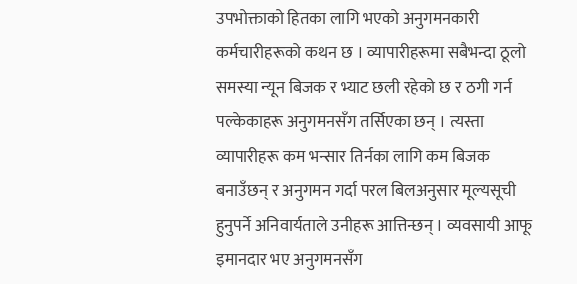उपभोक्ताको हितका लागि भएको अनुगमनकारी कर्मचारीहरूको कथन छ । व्यापारीहरूमा सबैभन्दा ठूलो समस्या न्यून बिजक र भ्याट छली रहेको छ र ठगी गर्न पल्केकाहरू अनुगमनसँग तर्सिएका छन् । त्यस्ता व्यापारीहरू कम भन्सार तिर्नका लागि कम बिजक बनाउँछन् र अनुगमन गर्दा परल बिलअनुसार मूल्यसूची हुनुपर्ने अनिवार्यताले उनीहरू आत्तिन्छन् । व्यवसायी आफू इमानदार भए अनुगमनसँग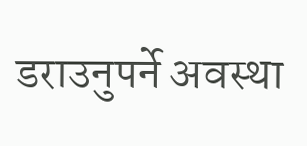डराउनुपर्ने अवस्था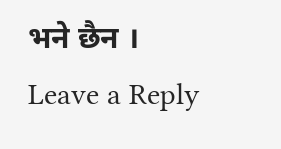भने छैन ।
Leave a Reply